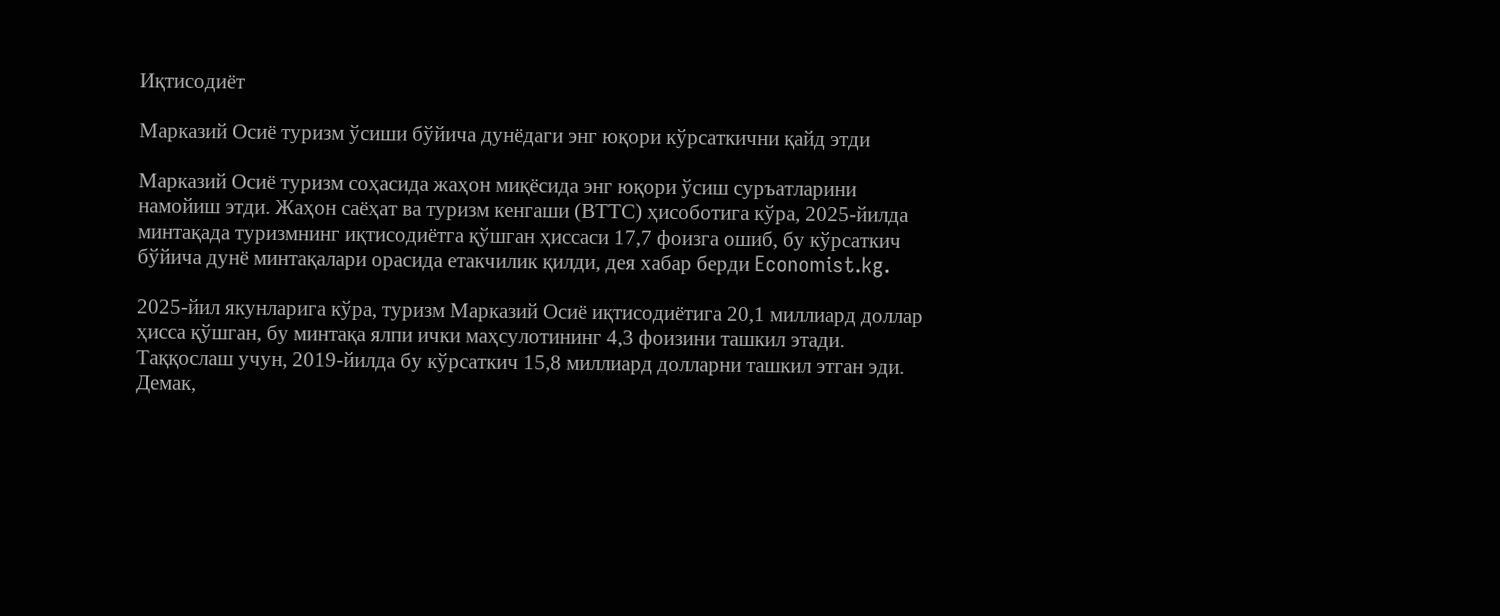Иқтисодиёт

Марказий Осиё туризм ўсиши бўйича дунёдаги энг юқори кўрсаткични қайд этди

Марказий Осиё туризм соҳасида жаҳон миқёсида энг юқори ўсиш суръатларини намойиш этди. Жаҳон саёҳат ва туризм кенгаши (ВТТС) ҳисоботига кўра, 2025-йилда минтақада туризмнинг иқтисодиётга қўшган ҳиссаси 17,7 фоизга ошиб, бу кўрсаткич бўйича дунё минтақалари орасида етакчилик қилди, дея хабар берди Economist.kg.

2025-йил якунларига кўра, туризм Марказий Осиё иқтисодиётига 20,1 миллиард доллар ҳисса қўшган, бу минтақа ялпи ички маҳсулотининг 4,3 фоизини ташкил этади. Таққослаш учун, 2019-йилда бу кўрсаткич 15,8 миллиард долларни ташкил этган эди. Демак,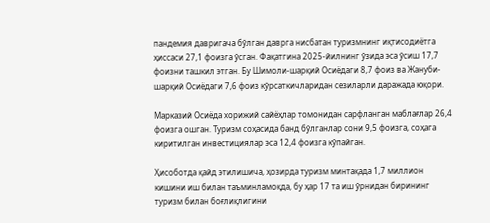пандемия давригача бўлган даврга нисбатан туризмнинг иқтисодиётга ҳиссаси 27,1 фоизга ўсган. Фақатгина 2025-йилнинг ўзида эса ўсиш 17,7 фоизни ташкил этган. Бу Шимоли-шарқий Осиёдаги 8,7 фоиз ва Жануби-шарқий Осиёдаги 7,6 фоиз кўрсаткичларидан сезиларли даражада юқори.

Марказий Осиёда хорижий сайёҳлар томонидан сарфланган маблағлар 26,4 фоизга ошган. Туризм соҳасида банд бўлганлар сони 9,5 фоизга, соҳага киритилган инвестициялар эса 12,4 фоизга кўпайган.

Ҳисоботда қайд этилишича, ҳозирда туризм минтақада 1,7 миллион кишини иш билан таъминламоқда, бу ҳар 17 та иш ўрнидан бирининг туризм билан боғлиқлигини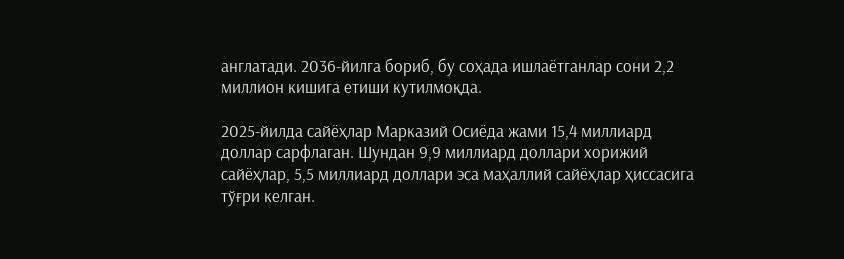англатади. 2036-йилга бориб, бу соҳада ишлаётганлар сони 2,2 миллион кишига етиши кутилмоқда.

2025-йилда сайёҳлар Марказий Осиёда жами 15,4 миллиард доллар сарфлаган. Шундан 9,9 миллиард доллари хорижий сайёҳлар, 5,5 миллиард доллари эса маҳаллий сайёҳлар ҳиссасига тўғри келган.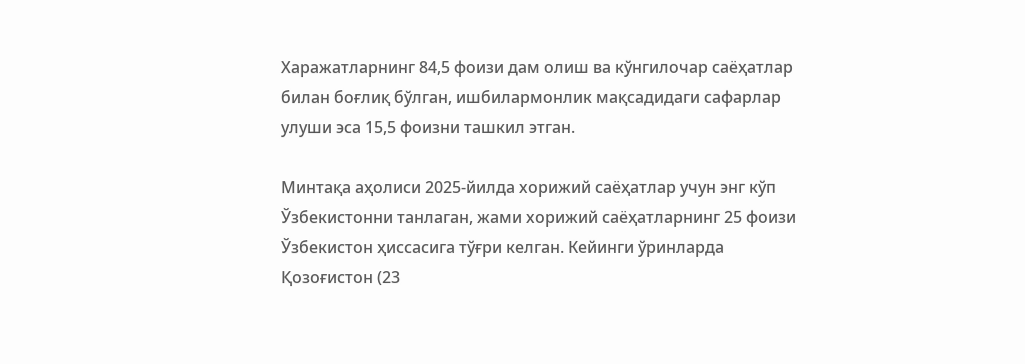Харажатларнинг 84,5 фоизи дам олиш ва кўнгилочар саёҳатлар билан боғлиқ бўлган, ишбилармонлик мақсадидаги сафарлар улуши эса 15,5 фоизни ташкил этган.

Минтақа аҳолиси 2025-йилда хорижий саёҳатлар учун энг кўп Ўзбекистонни танлаган, жами хорижий саёҳатларнинг 25 фоизи Ўзбекистон ҳиссасига тўғри келган. Кейинги ўринларда Қозоғистон (23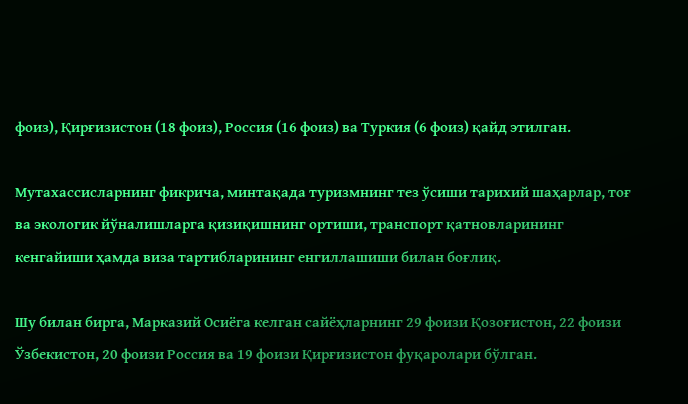фоиз), Қирғизистон (18 фоиз), Россия (16 фоиз) ва Туркия (6 фоиз) қайд этилган.

Мутахассисларнинг фикрича, минтақада туризмнинг тез ўсиши тарихий шаҳарлар, тоғ ва экологик йўналишларга қизиқишнинг ортиши, транспорт қатновларининг кенгайиши ҳамда виза тартибларининг енгиллашиши билан боғлиқ.

Шу билан бирга, Марказий Осиёга келган сайёҳларнинг 29 фоизи Қозоғистон, 22 фоизи Ўзбекистон, 20 фоизи Россия ва 19 фоизи Қирғизистон фуқаролари бўлган.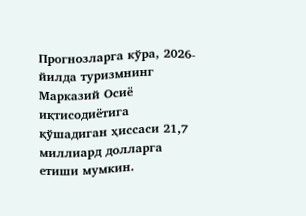Прогнозларга кўра, 2026-йилда туризмнинг Марказий Осиё иқтисодиётига қўшадиган ҳиссаси 21,7 миллиард долларга етиши мумкин.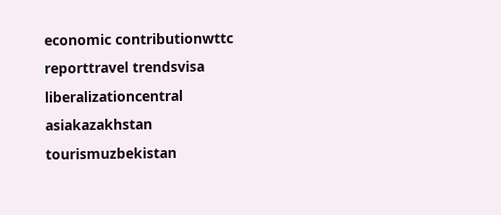economic contributionwttc reporttravel trendsvisa liberalizationcentral asiakazakhstan tourismuzbekistan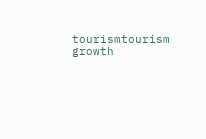tourismtourism growth